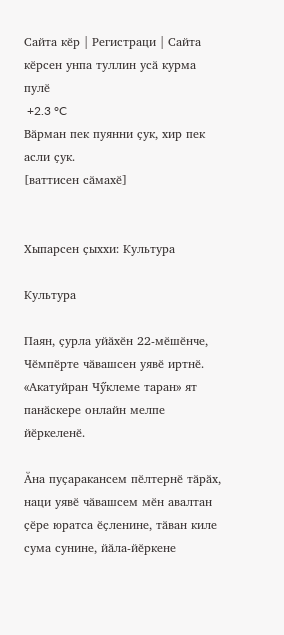Сайта кӗр | Регистраци | Сайта кӗрсен унпа туллин усӑ курма пулӗ
 +2.3 °C
Вӑрман пек пуянни ҫук, хир пек асли ҫук.
[ваттисен сӑмахӗ]


Хыпарсен ҫыххи: Культура

Культура

Паян, ҫурла уйӑхӗн 22-мӗшӗнче, Чӗмпӗрте чӑвашсен уявӗ иртнӗ. «Акатуйран Чӳклеме таран» ят панӑскере онлайн мелпе йӗркеленӗ.

Ӑна пуҫаракансем пӗлтернӗ тӑрӑх, наци уявӗ чӑвашсем мӗн авалтан ҫӗре юратса ӗҫленине, тӑван киле сума сунине, йӑла-йӗркене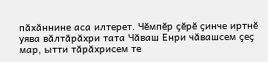пӑхӑннине аса илтерет. Чӗмпӗр ҫӗрӗ ҫинче иртнӗ уява вӑлтӑрӑхри тата Чӑваш Енри чӑвашсем ҫеҫ мар, ытти тӑрӑхрисем те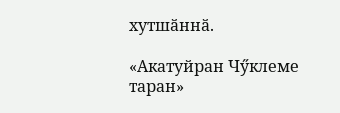хутшӑннӑ.

«Акатуйран Чӳклеме таран»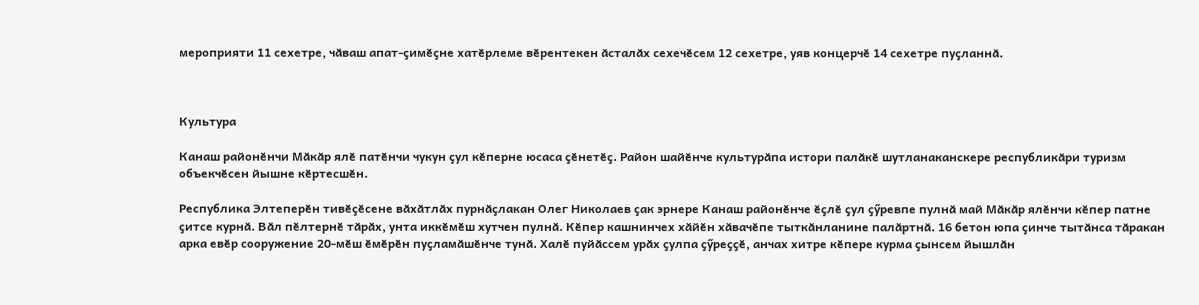мероприяти 11 сехетре, чӑваш апат-ҫимӗҫне хатӗрлеме вӗрентекен ӑсталӑх сехечӗсем 12 сехетре, уяв концерчӗ 14 сехетре пуҫланнӑ.



Культура

Канаш районӗнчи Мӑкӑр ялӗ патӗнчи чукун ҫул кӗперне юсаса ҫӗнетӗҫ. Район шайӗнче культурӑпа истори палӑкӗ шутланаканскере республикӑри туризм объекчӗсен йышне кӗртесшӗн.

Республика Элтеперӗн тивӗҫӗсене вӑхӑтлӑх пурнӑҫлакан Олег Николаев ҫак эрнере Канаш районӗнче ӗҫлӗ ҫул ҫӳревпе пулнӑ май Мӑкӑр ялӗнчи кӗпер патне ҫитсе курнӑ. Вӑл пӗлтернӗ тӑрӑх, унта иккӗмӗш хутчен пулнӑ. Кӗпер кашнинчех хӑйӗн хӑвачӗпе тыткӑнланине палӑртнӑ. 16 бетон юпа ҫинче тытӑнса тӑракан арка евӗр сооружение 20-мӗш ӗмӗрӗн пуҫламӑшӗнче тунӑ. Халӗ пуйӑссем урӑх ҫулпа ҫӳреҫҫӗ, анчах хитре кӗпере курма ҫынсем йышлӑн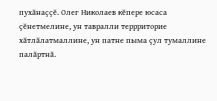пухӑнаҫҫӗ. Олег Николаев кӗпере юсаса ҫӗнетмелине, ун тавралли террриторие хӑтлӑлатмаллине, ун патне пыма ҫул тумаллине палӑртнӑ.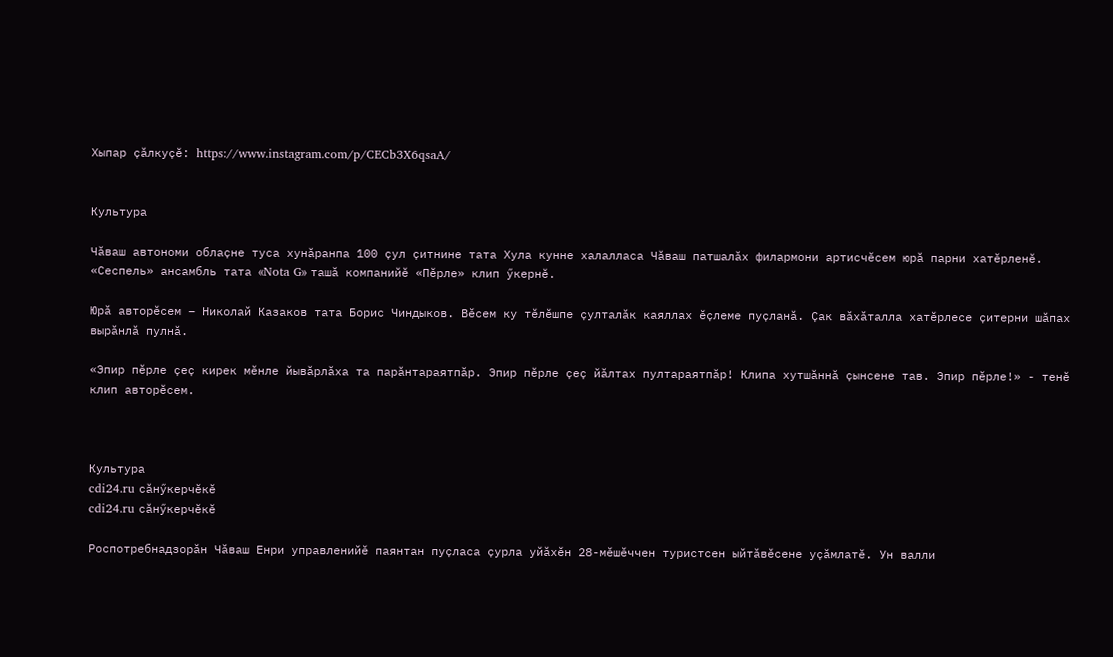Хыпар ҫӑлкуҫӗ: https://www.instagram.com/p/CECb3X6qsaA/


Культура

Чӑваш автономи облаҫне туса хунӑранпа 100 ҫул ҫитнине тата Хула кунне халалласа Чӑваш патшалӑх филармони артисчӗсем юрӑ парни хатӗрленӗ. «Сеспель» ансамбль тата «Nota G» ташӑ компанийӗ «Пӗрле» клип ӳкернӗ.

Юрӑ авторӗсем – Николай Казаков тата Борис Чиндыков. Вӗсем ку тӗлӗшпе ҫулталӑк каяллах ӗҫлеме пуҫланӑ. Ҫак вӑхӑталла хатӗрлесе ҫитерни шӑпах вырӑнлӑ пулнӑ.

«Эпир пӗрле ҫеҫ кирек мӗнле йывӑрлӑха та парӑнтараятпӑр. Эпир пӗрле ҫеҫ йӑлтах пултараятпӑр! Клипа хутшӑннӑ ҫынсене тав. Эпир пӗрле!» - тенӗ клип авторӗсем.



Культура
cdi24.ru сӑнӳкерчӗкӗ
cdi24.ru сӑнӳкерчӗкӗ

Роспотребнадзорӑн Чӑваш Енри управленийӗ паянтан пуҫласа ҫурла уйӑхӗн 28-мӗшӗччен туристсен ыйтӑвӗсене уҫӑмлатӗ. Ун валли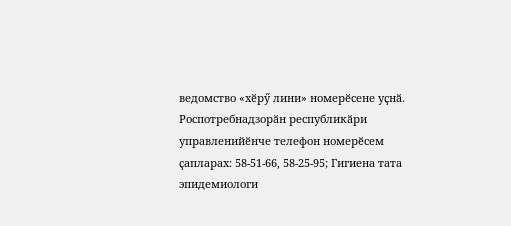ведомство «хӗрӳ лини» номерӗсене уҫнӑ. Роспотребнадзорӑн республикӑри управленийӗнче телефон номерӗсем ҫапларах: 58-51-66, 58-25-95; Гигиена тата эпидемиологи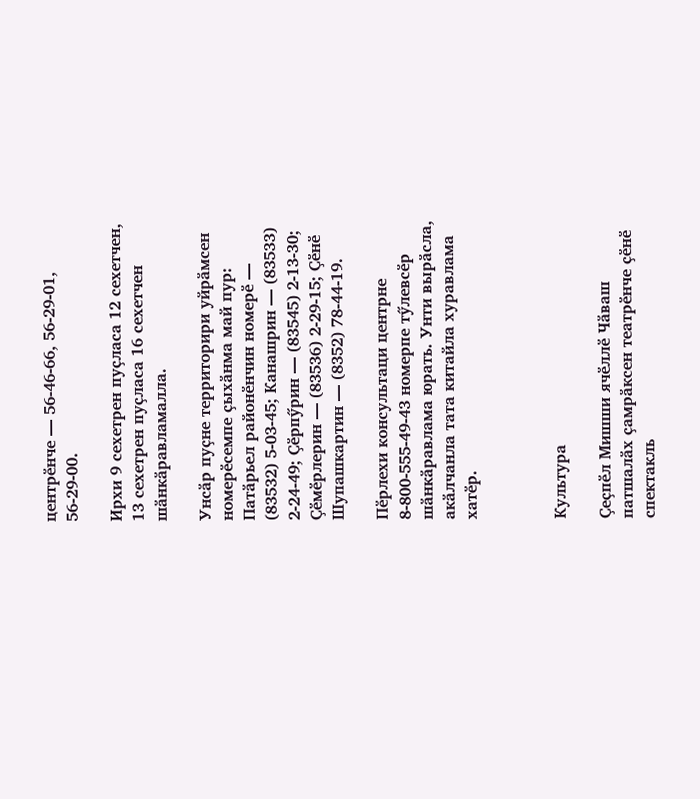центрӗнче — 56-46-66, 56-29-01, 56-29-00.

Ирхи 9 сехетрен пуҫласа 12 сехетчен, 13 сехетрен пуҫласа 16 сехетчен шӑнкӑравламалла.

Унсӑр пуҫне территорири уйрӑмсен номерӗсемпе ҫыхӑнма май пур: Патӑрьел районӗнчин номерӗ — (83532) 5-03-45; Канашрин — (83533) 2-24-49; Ҫӗрпӳрин — (83545) 2-13-30; Ҫӗмӗрлерин — (83536) 2-29-15; Ҫӗнӗ Шупашкартин — (8352) 78-44-19.

Пӗрлехи консультаци центрне 8-800-555-49-43 номерпе тӳлевсӗр шӑнкӑравлама юрать. Унти вырӑсла, акӑлчанла тата китайла хуравлама хатӗр.



Культура

Ҫеҫпӗл Мишши ячӗллӗ Чӑваш патшалӑх ҫамрӑксен театрӗнче ҫӗнӗ спектакль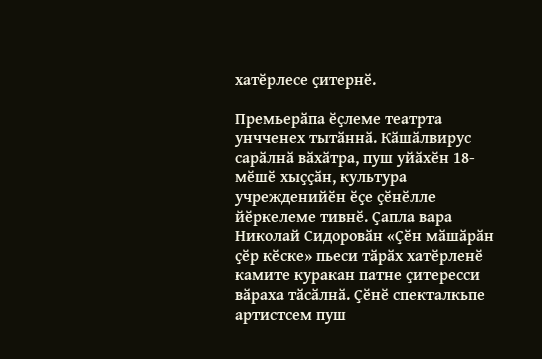хатӗрлесе ҫитернӗ.

Премьерӑпа ӗҫлеме театрта унчченех тытӑннӑ. Кӑшӑлвирус сарӑлнӑ вӑхӑтра, пуш уйӑхӗн 18-мӗшӗ хыҫҫӑн, культура учрежденийӗн ӗҫе ҫӗнӗлле йӗркелеме тивнӗ. Ҫапла вара Николай Сидоровӑн «Ҫӗн мӑшӑрӑн ҫӗр кӗске» пьеси тӑрӑх хатӗрленӗ камите куракан патне ҫитересси вӑраха тӑсӑлнӑ. Ҫӗнӗ спекталкьпе артистсем пуш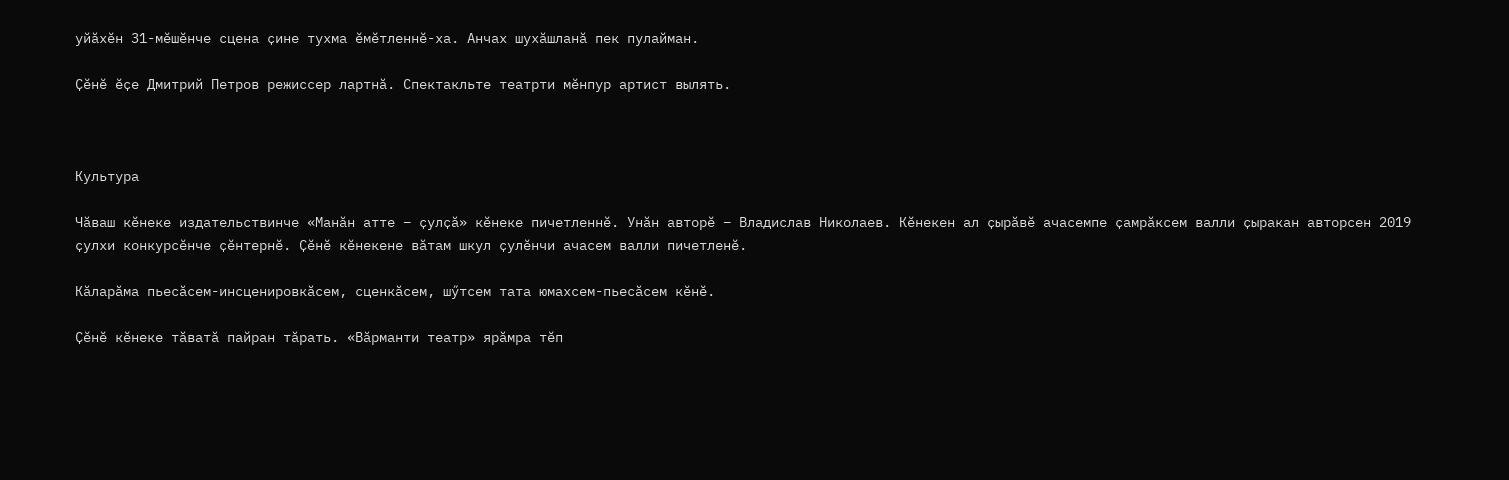уйӑхӗн 31-мӗшӗнче сцена ҫине тухма ӗмӗтленнӗ-ха. Анчах шухӑшланӑ пек пулайман.

Ҫӗнӗ ӗҫе Дмитрий Петров режиссер лартнӑ. Спектакльте театрти мӗнпур артист вылять.



Культура

Чӑваш кӗнеке издательствинче «Манӑн атте – ҫулҫӑ» кӗнеке пичетленнӗ. Унӑн авторӗ – Владислав Николаев. Кӗнекен ал ҫырӑвӗ ачасемпе ҫамрӑксем валли ҫыракан авторсен 2019 ҫулхи конкурсӗнче ҫӗнтернӗ. Ҫӗнӗ кӗнекене вӑтам шкул ҫулӗнчи ачасем валли пичетленӗ.

Кӑларӑма пьесӑсем-инсценировкӑсем, сценкӑсем, шӳтсем тата юмахсем-пьесӑсем кӗнӗ.

Ҫӗнӗ кӗнеке тӑватӑ пайран тӑрать. «Вӑрманти театр» ярӑмра тӗп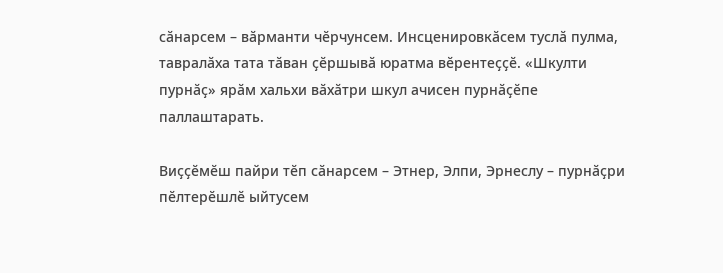сӑнарсем – вӑрманти чӗрчунсем. Инсценировкӑсем туслӑ пулма, тавралӑха тата тӑван ҫӗршывӑ юратма вӗрентеҫҫӗ. «Шкулти пурнӑҫ» ярӑм хальхи вӑхӑтри шкул ачисен пурнӑҫӗпе паллаштарать.

Виҫҫӗмӗш пайри тӗп сӑнарсем – Этнер, Элпи, Эрнеслу – пурнӑҫри пӗлтерӗшлӗ ыйтусем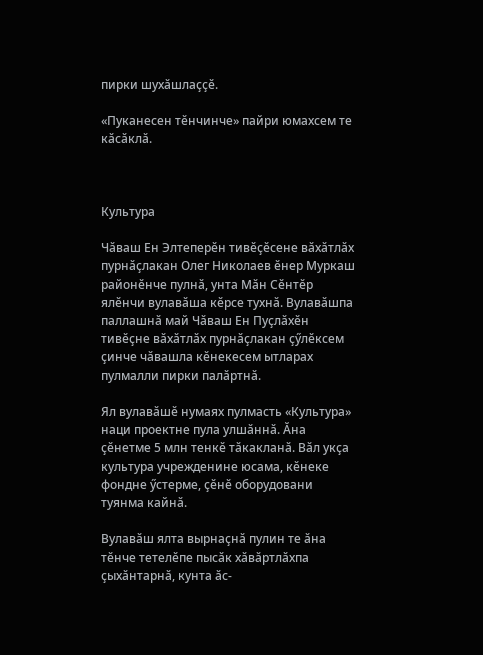пирки шухӑшлаҫҫӗ.

«Пуканесен тӗнчинче» пайри юмахсем те кӑсӑклӑ.



Культура

Чӑваш Ен Элтеперӗн тивӗҫӗсене вӑхӑтлӑх пурнӑҫлакан Олег Николаев ӗнер Муркаш районӗнче пулнӑ, унта Мӑн Сӗнтӗр ялӗнчи вулавӑша кӗрсе тухнӑ. Вулавӑшпа паллашнӑ май Чӑваш Ен Пуҫлӑхӗн тивӗҫне вӑхӑтлӑх пурнӑҫлакан ҫӳлӗксем ҫинче чӑвашла кӗнекесем ытларах пулмалли пирки палӑртнӑ.

Ял вулавӑшӗ нумаях пулмасть «Культура» наци проектне пула улшӑннӑ. Ӑна ҫӗнетме 5 млн тенкӗ тӑкакланӑ. Вӑл укҫа культура учрежденине юсама, кӗнеке фондне ӳстерме, ҫӗнӗ оборудовани туянма кайнӑ.

Вулавӑш ялта вырнаҫнӑ пулин те ӑна тӗнче тетелӗпе пысӑк хӑвӑртлӑхпа ҫыхӑнтарнӑ, кунта ӑс-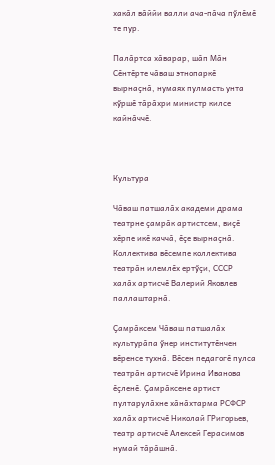хакӑл вӑййи валли ача-пӑча пӳлӗмӗ те пур.

Палӑртса хӑварар, шӑп Мӑн Сӗнтӗрте чӑваш этнопаркӗ вырнаҫнӑ, нумаях пулмасть унта кӳршӗ тӑрӑхри министр килсе кайнӑччӗ.



Культура

Чӑваш патшалӑх академи драма театрне ҫамрӑк артистсем, виҫӗ хӗрпе икӗ каччӑ, ӗҫе вырнаҫнӑ. Коллектива вӗсемпе коллектива театрӑн илемлӗх ертӳҫи, СССР халӑх артисчӗ Валерий Яковлев паллаштарнӑ.

Ҫамрӑксем Чӑваш патшалӑх культурӑпа ӳнер институтӗнчен вӗренсе тухнӑ. Вӗсен педагогӗ пулса театрӑн артисчӗ Ирина Иванова ӗҫленӗ. Ҫамрӑксене артист пултарулӑхне хӑнӑхтарма РСФСР халӑх артисчӗ Николай ГРигорьев, театр артисчӗ Алексей Герасимов нумай тӑрӑшнӑ.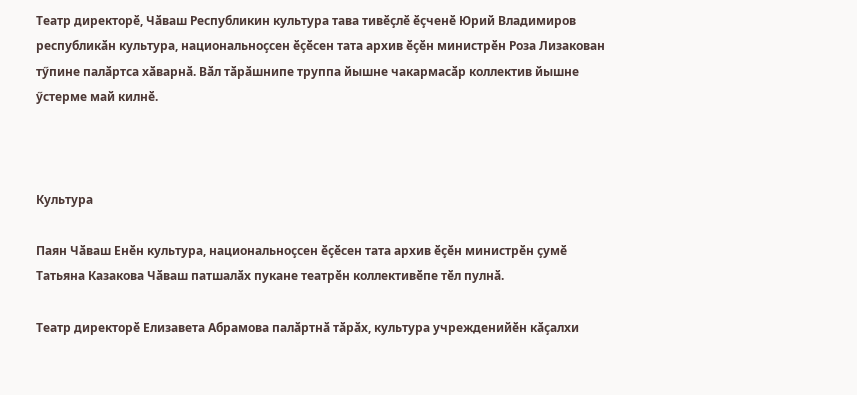Театр директорӗ, Чӑваш Республикин культура тава тивӗҫлӗ ӗҫченӗ Юрий Владимиров республикӑн культура, национальноҫсен ӗҫӗсен тата архив ӗҫӗн министрӗн Роза Лизакован тӳпине палӑртса хӑварнӑ. Вӑл тӑрӑшнипе труппа йышне чакармасӑр коллектив йышне ӳстерме май килнӗ.



Культура

Паян Чӑваш Енӗн культура, национальноҫсен ӗҫӗсен тата архив ӗҫӗн министрӗн ҫумӗ Татьяна Казакова Чӑваш патшалӑх пукане театрӗн коллективӗпе тӗл пулнӑ.

Театр директорӗ Елизавета Абрамова палӑртнӑ тӑрӑх, культура учрежденийӗн кӑҫалхи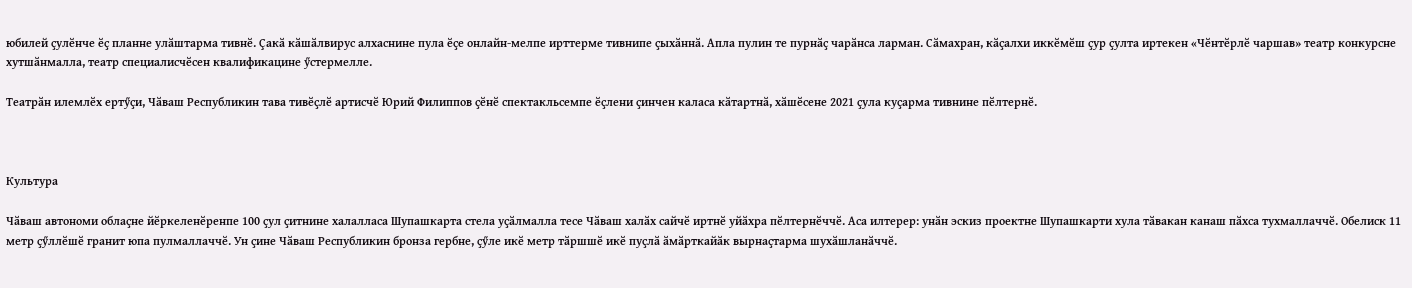юбилей ҫулӗнче ӗҫ планне улӑштарма тивнӗ. Ҫакӑ кӑшӑлвирус алхаснине пула ӗҫе онлайн-мелпе ирттерме тивнипе ҫыхӑннӑ. Апла пулин те пурнӑҫ чарӑнса ларман. Сӑмахран, кӑҫалхи иккӗмӗш ҫур ҫулта иртекен «Чӗнтӗрлӗ чаршав» театр конкурсне хутшӑнмалла, театр специалисчӗсен квалификацине ӳстермелле.

Театрӑн илемлӗх ертӳҫи, Чӑваш Республикин тава тивӗҫлӗ артисчӗ Юрий Филиппов ҫӗнӗ спектакльсемпе ӗҫлени ҫинчен каласа кӑтартнӑ, хӑшӗсене 2021 ҫула куҫарма тивнине пӗлтернӗ.



Культура

Чӑваш автономи облаҫне йӗркеленӗренпе 100 ҫул ҫитнине халалласа Шупашкарта стела уҫӑлмалла тесе Чӑваш халӑх сайчӗ иртнӗ уйӑхра пӗлтернӗччӗ. Аса илтерер: унӑн эскиз проектне Шупашкарти хула тӑвакан канаш пӑхса тухмаллаччӗ. Обелиск 11 метр ҫӳллӗшӗ гранит юпа пулмаллаччӗ. Ун ҫине Чӑваш Республикин бронза гербне, ҫӳле икӗ метр тӑршшӗ икӗ пуҫлӑ ӑмӑрткайӑк вырнаҫтарма шухӑшланӑччӗ.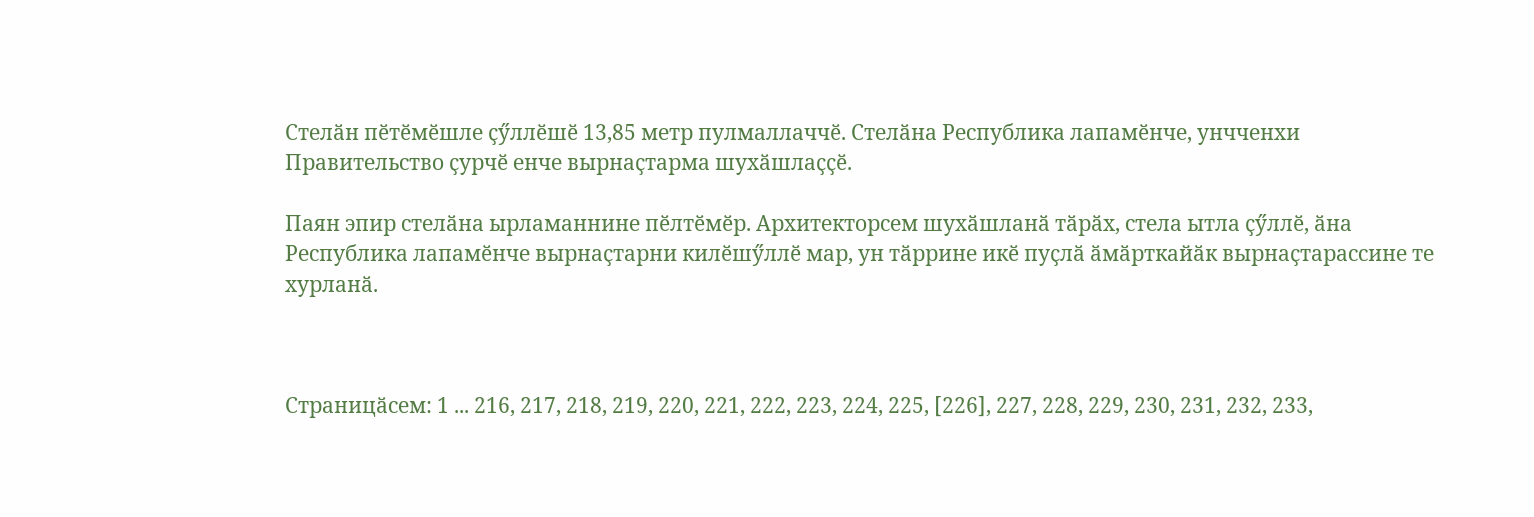Стелӑн пӗтӗмӗшле ҫӳллӗшӗ 13,85 метр пулмаллаччӗ. Стелӑна Республика лапамӗнче, унчченхи Правительство ҫурчӗ енче вырнаҫтарма шухӑшлаҫҫӗ.

Паян эпир стелӑна ырламаннине пӗлтӗмӗр. Архитекторсем шухӑшланӑ тӑрӑх, стела ытла ҫӳллӗ, ӑна Республика лапамӗнче вырнаҫтарни килӗшӳллӗ мар, ун тӑррине икӗ пуҫлӑ ӑмӑрткайӑк вырнаҫтарассине те хурланӑ.



Страницӑсем: 1 ... 216, 217, 218, 219, 220, 221, 222, 223, 224, 225, [226], 227, 228, 229, 230, 231, 232, 233,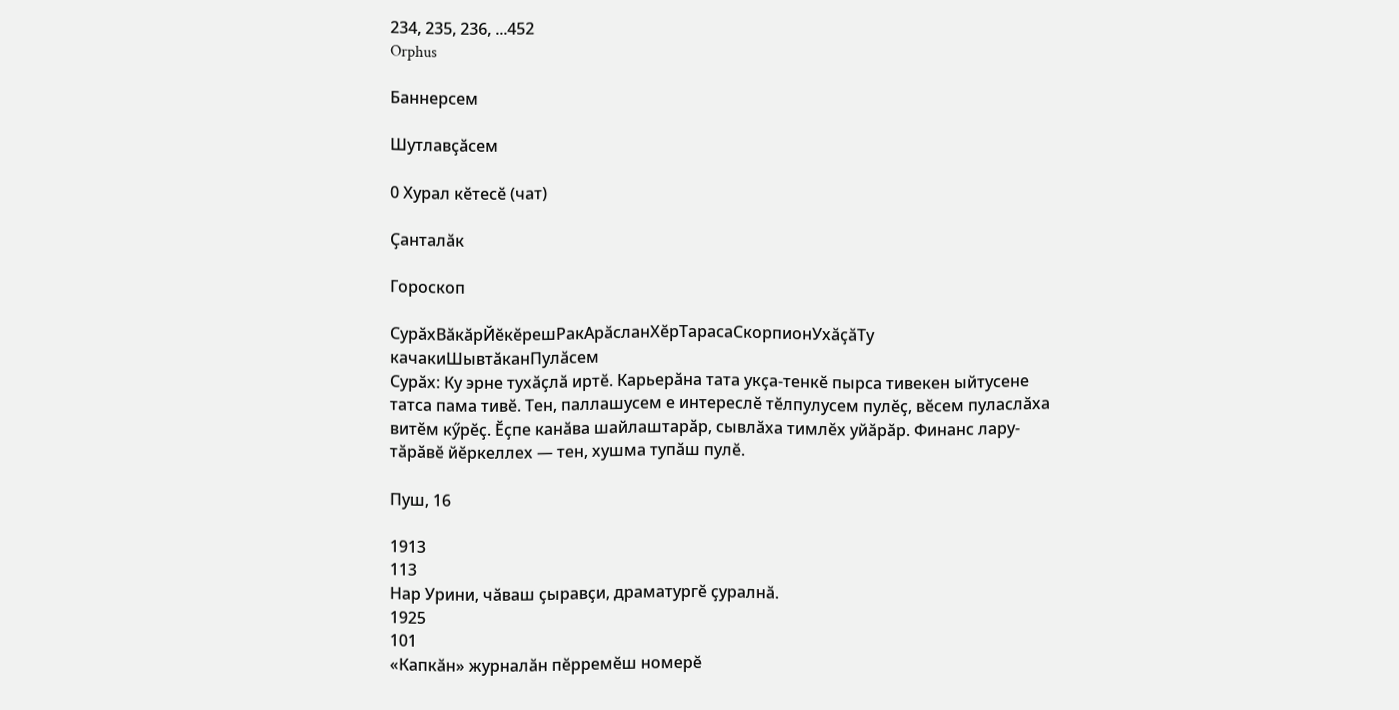234, 235, 236, ...452
Orphus

Баннерсем

Шутлавҫӑсем

0 Хурал кӗтесӗ (чат)

Ҫанталӑк

Гороскоп

СурӑхВӑкӑрЙӗкӗрешРакАрӑсланХӗрТарасаСкорпионУхӑҫӑТу качакиШывтӑканПулӑсем
Сурӑх: Ку эрне тухӑҫлӑ иртӗ. Карьерӑна тата укҫа-тенкӗ пырса тивекен ыйтусене татса пама тивӗ. Тен, паллашусем е интереслӗ тӗлпулусем пулӗҫ, вӗсем пуласлӑха витӗм кӳрӗҫ. Ӗҫпе канӑва шайлаштарӑр, сывлӑха тимлӗх уйӑрӑр. Финанс лару-тӑрӑвӗ йӗркеллех — тен, хушма тупӑш пулӗ.

Пуш, 16

1913
113
Нар Урини, чӑваш ҫыравҫи, драматургӗ ҫуралнӑ.
1925
101
«Капкӑн» журналӑн пӗрремӗш номерӗ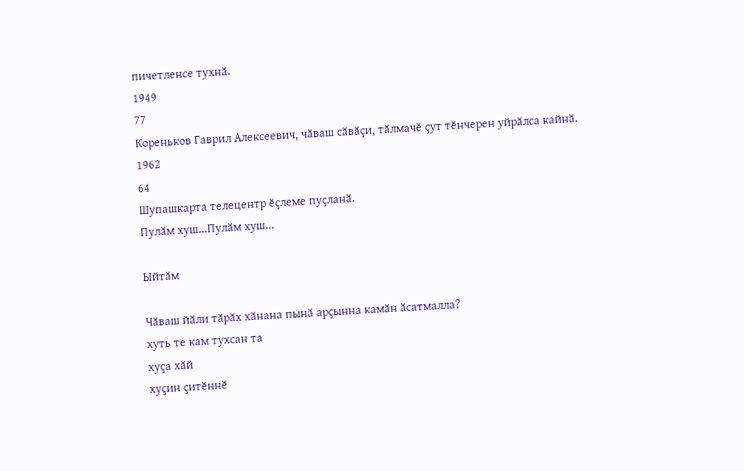пичетленсе тухнӑ.
1949
77
Кореньков Гаврил Алексеевич, чӑваш сӑвӑҫи, тӑлмачӗ ҫут тӗнчерен уйрӑлса кайнӑ.
1962
64
Шупашкарта телецентр ӗҫлеме пуҫланӑ.
Пулӑм хуш...Пулӑм хуш...

Ыйтӑм

Чӑваш йӑли тӑрӑх хӑнана пынӑ арҫынна камӑн ӑсатмалла?
хуть те кам тухсан та
хуҫа хӑй
хуҫин ҫитӗннӗ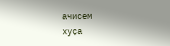ачисем
хуҫа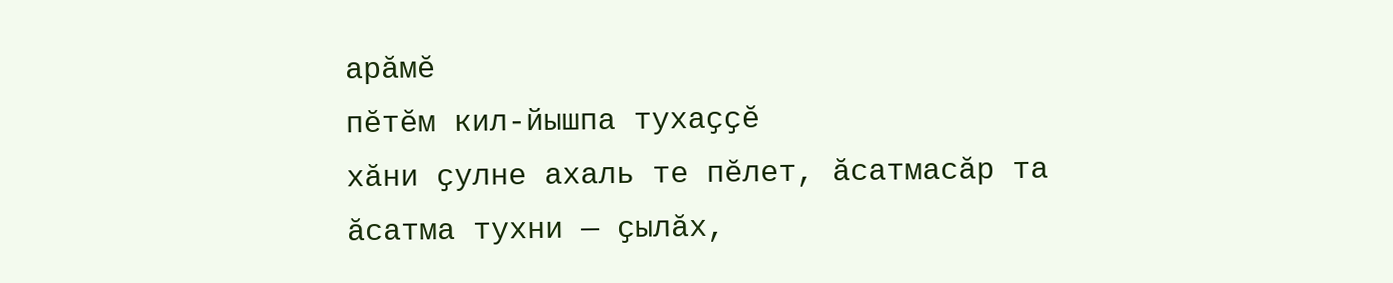арӑмӗ
пӗтӗм кил-йышпа тухаҫҫӗ
хӑни ҫулне ахаль те пӗлет, ӑсатмасӑр та
ӑсатма тухни — ҫылӑх,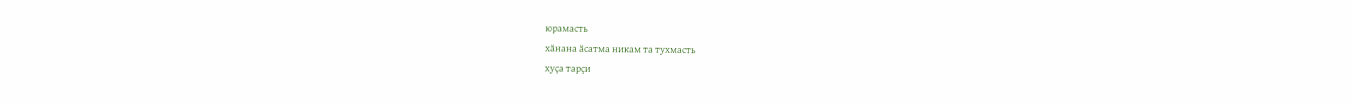юрамасть
хӑнана ӑсатма никам та тухмасть
хуҫа тарҫи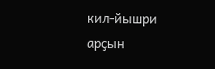кил-йышри арҫын